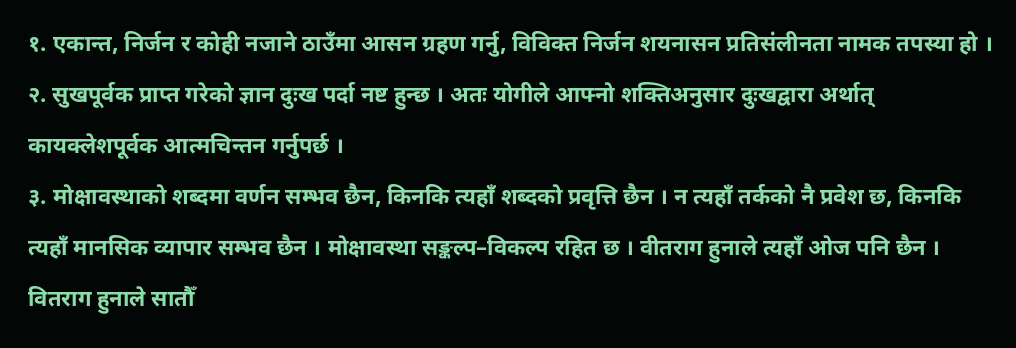१. एकान्त, निर्जन र कोही नजाने ठाउँमा आसन ग्रहण गर्नु, विविक्त निर्जन शयनासन प्रतिसंलीनता नामक तपस्या हो ।
२. सुखपूर्वक प्राप्त गरेको ज्ञान दुःख पर्दा नष्ट हुन्छ । अतः योगीले आफ्नो शक्तिअनुसार दुःखद्वारा अर्थात् कायक्लेशपूर्वक आत्मचिन्तन गर्नुपर्छ ।
३. मोक्षावस्थाको शब्दमा वर्णन सम्भव छैन, किनकि त्यहाँ शब्दको प्रवृत्ति छैन । न त्यहाँ तर्कको नै प्रवेश छ, किनकि त्यहाँ मानसिक व्यापार सम्भव छैन । मोक्षावस्था सङ्कल्प–विकल्प रहित छ । वीतराग हुनाले त्यहाँ ओज पनि छैन । वितराग हुनाले सातौँ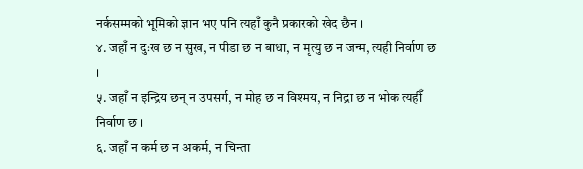नर्कसम्मको भूमिको ज्ञान भए पनि त्यहाँ कुनै प्रकारको खेद छैन ।
४. जहाँ न दुःख छ न सुख, न पीडा छ न बाधा, न मृत्यु छ न जन्म, त्यही निर्वाण छ ।
५. जहाँ न इन्द्रिय छन् न उपसर्ग, न मोह छ न विश्मय, न निद्रा छ न भोक त्यहीँ निर्वाण छ ।
६. जहाँ न कर्म छ न अकर्म, न चिन्ता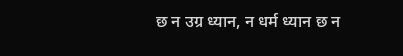छ न उग्र ध्यान, न धर्म ध्यान छ न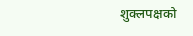शुक्लपक्षको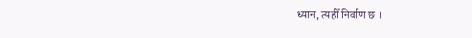ध्यान, त्यहीँ निर्वाण छ ।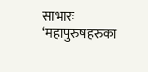साभारः ‘महापुरुषहरुका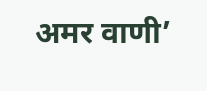अमर वाणी’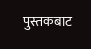पुस्तकबाट